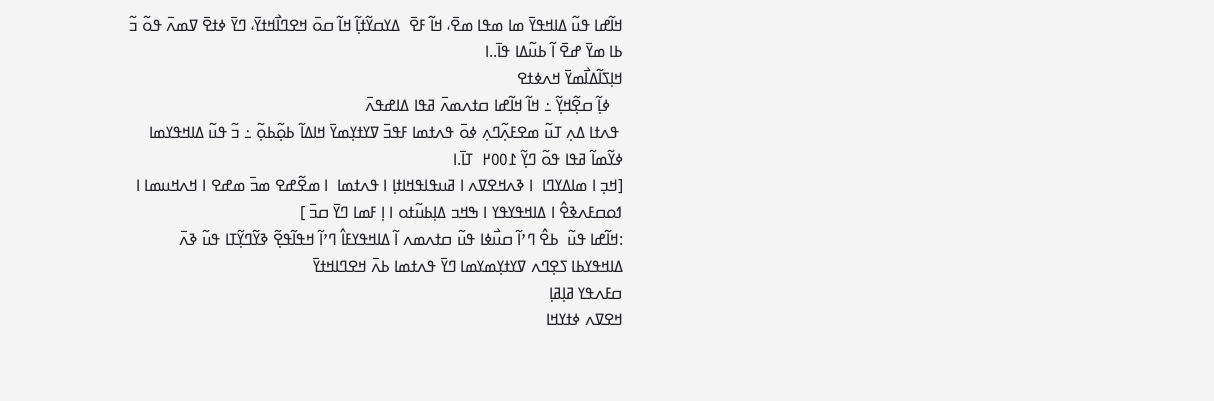ߞߊ߬ߝߊ ߟߎ߬ ߡߊߞߟߌ߫ ߘߊ ߘߟߊ ߘߐ߫، ߞߊ߬ ߓߐ߫  ߡߌߛߌ߬ߙߊ߲߬ ߞߊ߬ ߛߋ߫ ߞߐߣߊ߯ߞߙߌ߫، ߣߌ߫ ߦߙߐ߫ ߜߘߍ߫ ߟߋ߬ ߏ߬ ߕߊ ߘߌ߫ ߝߐ߫ ߊ߬ ߕߎ߬ߡߊ ߟߊ߫..ߊ
ߞߊ߲ߖߊ߬ߡߊ߯ߘߌ߫ ߞߍߦߙߐ
   ߦߊ߲߬ ߛߐ߲߬ߞߌ߲߬ ߸ ߞߊ߬ ߞߊ߬ߝߊ ߛߙߍߘߍ߫ ߥߟߊ ߡߊߝߟߍ߫
 ߟߍߙߊ ߡߍ߲ ߠߎ߬ ߘߐߓߍ߲߬ߣߍ߲ ߦߋ߫ ߟߍߙߘߊ ߓߟߏ߫ ߜߌߙߌ߲ߘߌ߫ ߞߊߡߊ߬ ߕߋ߲߬ߕߋ߲߬ ߸ ߏ߬ ߟߎ߬ ߡߊߞߟߌߘߊ ߦߌ߬ߘߊ߬ ߥߟߊ ߟߋ߬ ߣߌ߲߬ ߁߀߀߂  ߠߊ߫.ߊ
[ߞߏ߲ ߊ ߘߊߡߌߣߊ  ߊ ߢߍߞߐߜߍ ߊ ߥߎߟߊߟߞߊߙߊ߲ ߊ ߟߍߙߘߊ  ߊ ߘߐ߬ߝߐ ߘߏ߫ ߘߝߐ ߊ ߞߍߞߎߘߊ ߊ ߗߋߛߓߍߢߐ߮ ߊ ߡߊߞߟߌߟߌ ߊ ߒߞߏ ߡߊ߲ߕߎ߬ߙߋ ߊ ߊ߲ ߓߘߊ ߣߌ߫ ߛߏ߫ ]
:ߞߊ߬ߝߊ ߟߎ߬  ߕߐ߮ ߣߴߊ߬ ߛߎ߯ߦߊ ߟߎ߬ ߛߙߍߘߍ ߊ߬ ߡߊߞߟߌߓߊ߮ ߣߴߊ߬ ߞߟߊ߬ߟߐ߲߬ ߢߌ߬ߣߌ߲߬ߠߊ ߟߎ߬ ߢߍ߫
ߡߊߞߟߌߕߊ ߖߐ߲ߣߍ ߜߌߙߌ߲ߘߌߘߊ ߣߌ߫ ߟߍߙߘߊ ߕߍ߫ ߞߐߣߊߞߙߌ߫
ߛߓߍߟߌ ߥߊ߲ߥߊ߲
ߞߐߜߍ ߦߙߌߞߊ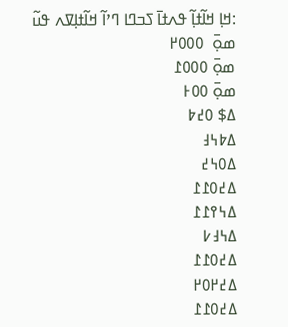:ߞߊ߲ ߞߊ߬ߙߊ߲߬ ߟߍߙߊ߫ ߖߏߣߊ ߣߴߊ߬ ߞߊ߬ߙߊ߲ߜߍ ߟߎ߬
ߘߋ߲߫  ߀߀߀߂
ߘߋ߲߫ ߀߀߀߁
ߘߋ߲߫ ߀߀߅
ߡ$ ߀߄߈
ߡ߈߆߃
ߡ߀߆߄
ߡ߄߀߁߁
ߡ߆߉߁߁
ߡ߆߃߇
ߡ߄߀߁߁
ߡ߄߂߀߂
ߡ߄߀߁߁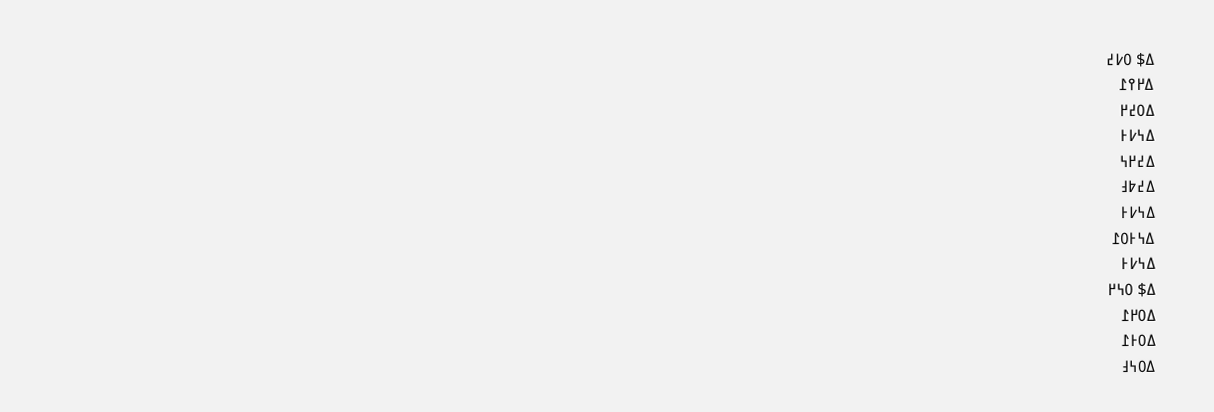ߡ$ ߀߇߄
ߡ߂߉߁
ߡ߀߄߂
ߡ߆߇߅
ߡ߄߂߆
ߡ߄߈߃
ߡ߆߇߅
ߡ߆߅߀߁
ߡ߆߇߅
ߡ$ ߀߆߂
ߡ߀߂߁
ߡ߀߅߁
ߡ߀߆߃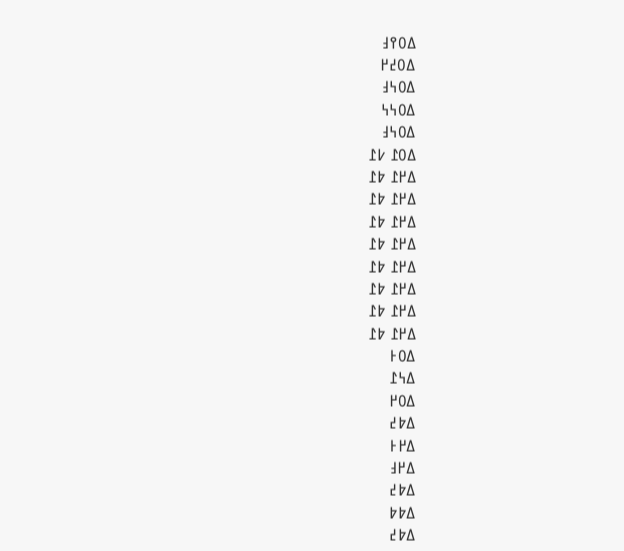ߡ߀߉߃
ߡ߀߄߂
ߡ߀߆߃
ߡ߀߆߆
ߡ߀߆߃
ߡ߀߁ ߇߁
ߡ߂߁ ߈߁
ߡ߂߁ ߈߁
ߡ߂߁ ߈߁
ߡ߂߁ ߈߁
ߡ߂߁ ߈߁
ߡ߂߁ ߈߁
ߡ߂߁ ߈߁
ߡ߂߁ ߈߁
ߡ߀߅
ߡ߆߁
ߡ߀߂
ߡ߈߄
ߡ߂߅
ߡ߂߃
ߡ߈߄
ߡ߈߈
ߡ߈߄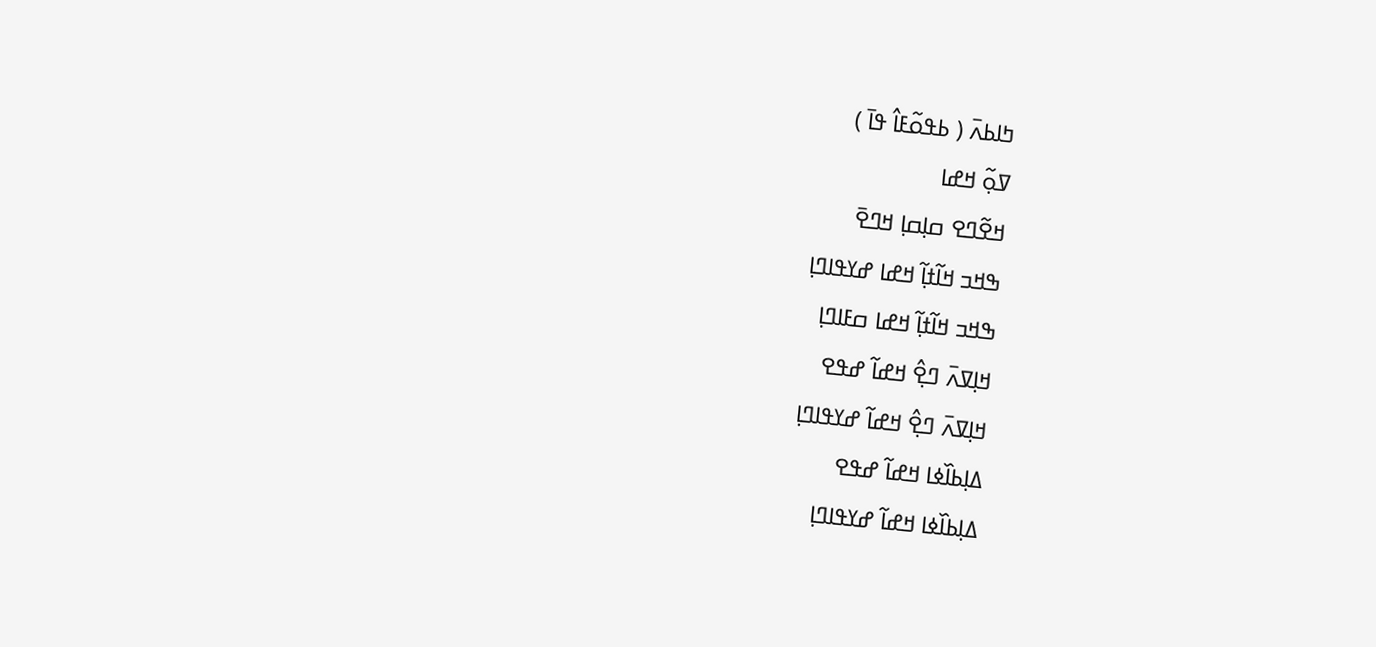ߤߊߕߍ߫ ( ߕߟߋ߬ߓߊ߮ ߟߊ߫ )
ߜߋ߲߬ ߞߝߊ
ߞߐ߬ߣߐ ߛߊ߲ߛߊ߲ ߞߣߐ߫
ߒߞߏ ߞߊ߬ߙߊ߲߬ ߞߝߊ ߝߌߟߊߣߊ߲
ߒߞߏ ߞߊ߬ߙߊ߲߬ ߞߝߊ ߛߓߊߣߊ߲
ߞߊ߲ߜߍ߫ ߣߐ߲߮ ߞߝߊ߬ ߝߟߐ
ߞߊ߲ߜߍ߫ ߣߐ߲߮ ߞߝߊ߬ ߝߌߟߊߣߊ߲
ߡߊ߲ߕߊ߰ߦߊ ߞߝߊ߬ ߝߟߐ
ߡߊ߲ߕߊ߰ߦߊ ߞߝߊ߬ ߝߌߟߊߣߊ߲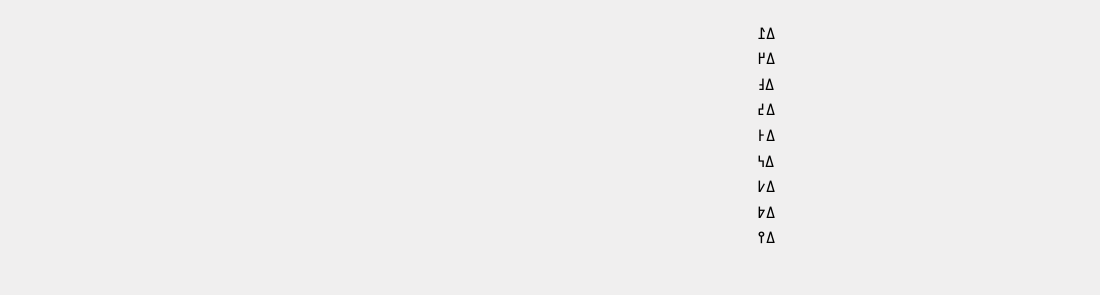ߡ߁
ߡ߂
ߡ߃
ߡ߄
ߡ߅
ߡ߆
ߡ߇
ߡ߈
ߡ߉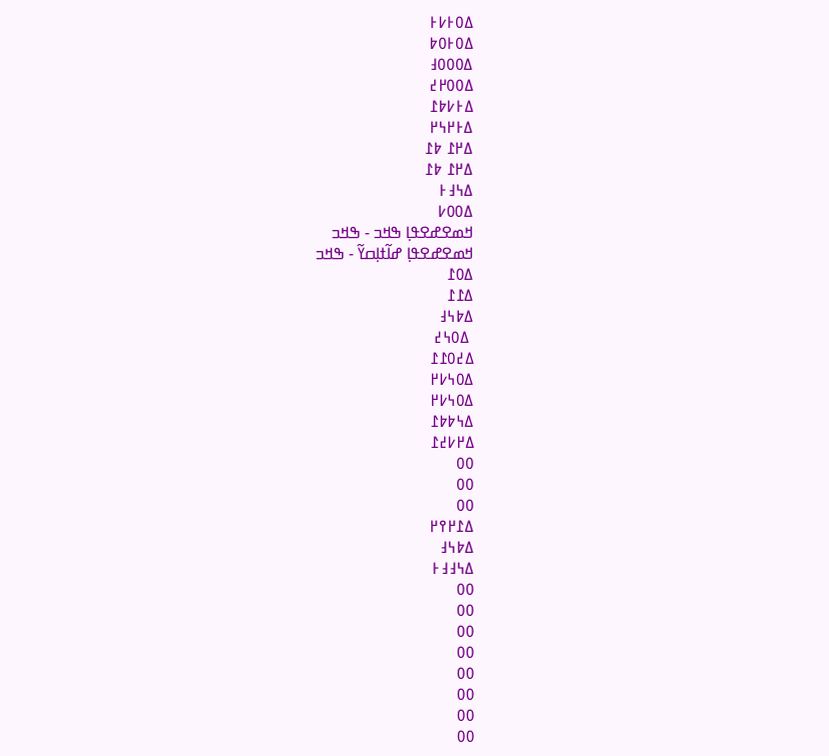ߡ߀߅߇߅
ߡ߀߅߀߈
ߡ߀߀߀߃
ߡ߀߀߂߄
ߡ߅߇߈߁
ߡ߅߂߆߂
ߡ߂߁ ߈߁
ߡ߂߁ ߈߁
ߡ߆߃߅
ߡ߀߀߇
ߞߘߐߝߐߟߊ߲ ߒߞߏ - ߒߞߏ
ߞߘߐߝߐߟߊ߲ ߝߊ߬ߙߊ߲ߛߌ߬ - ߒߞߏ
ߡ߀߁
ߡ߁߁
ߡ߈߆߃
 ߡ߀߆߄
ߡ߄߀߁߁
ߡ߀߆߇߂
ߡ߀߆߇߂
ߡ߆߈߈߁
ߡ߂߇߄߁
߀߀
߀߀
߀߀
ߡ߁߂߉߂
ߡ߈߆߃
ߡ߆߃߃߅
߀߀
߀߀
߀߀
߀߀
߀߀
߀߀
߀߀
߀߀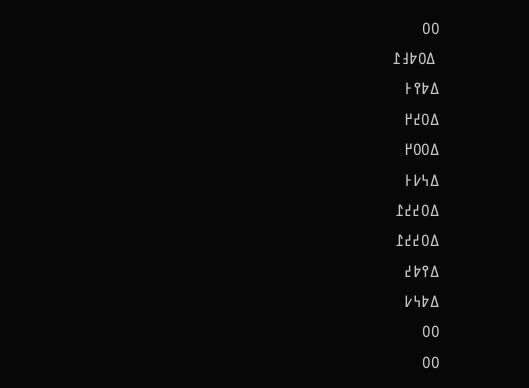߀߀
 ߡ߀߈߃߁
ߡ߈߉߅
ߡ߀߄߂
ߡ߀߀߂
ߡ߆߇߅
ߡ߀߄߄߁
ߡ߀߄߄߁
ߡ߉߈߄
ߡ߈߆߇
߀߀
߀߀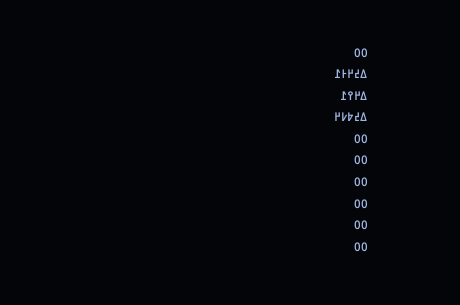߀߀
ߡ߄߂߅߁
ߡ߂߉߁
ߡ߄߈߇߂
߀߀
߀߀
߀߀
߀߀
߀߀
߀߀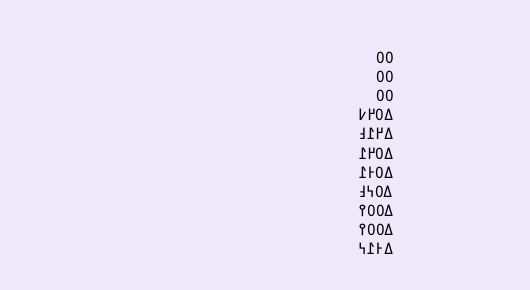߀߀
߀߀
߀߀
ߡ߀߂߇
ߡ߂߁߃
ߡ߀߂߁
ߡ߀߅߁
ߡ߀߆߃
ߡ߀߀߉
ߡ߀߀߉
ߡ߅߁߆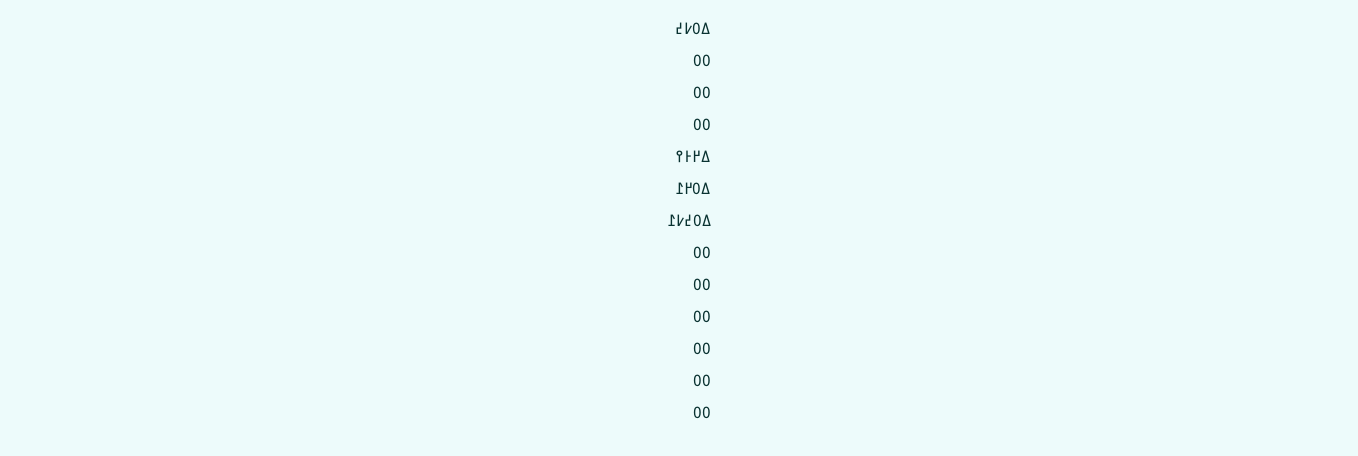ߡ߀߇߄
߀߀
߀߀
߀߀
ߡ߂߅߉
ߡ߀߂߁
ߡ߀߄߇߁
߀߀
߀߀
߀߀
߀߀
߀߀
߀߀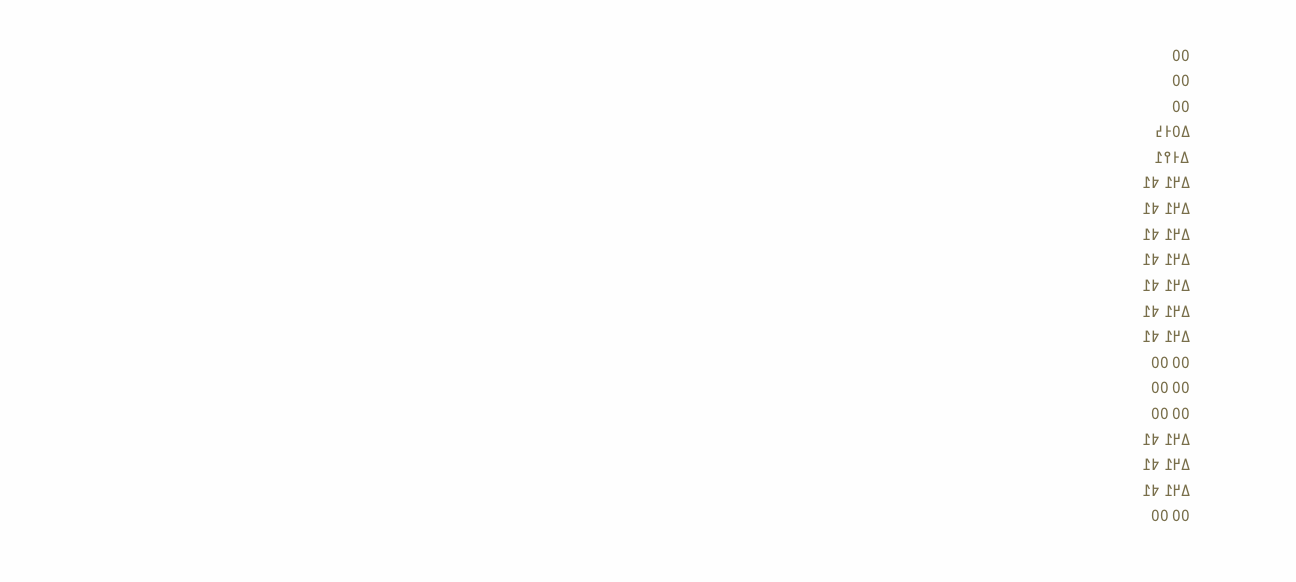߀߀
߀߀
߀߀
ߡ߀߅߄
ߡ߅߉߁
ߡ߂߁ ߈߁
ߡ߂߁ ߈߁
ߡ߂߁ ߈߁
ߡ߂߁ ߈߁
ߡ߂߁ ߈߁
ߡ߂߁ ߈߁
ߡ߂߁ ߈߁
߀߀ ߀߀
߀߀ ߀߀
߀߀ ߀߀
ߡ߂߁ ߈߁
ߡ߂߁ ߈߁
ߡ߂߁ ߈߁
߀߀ ߀߀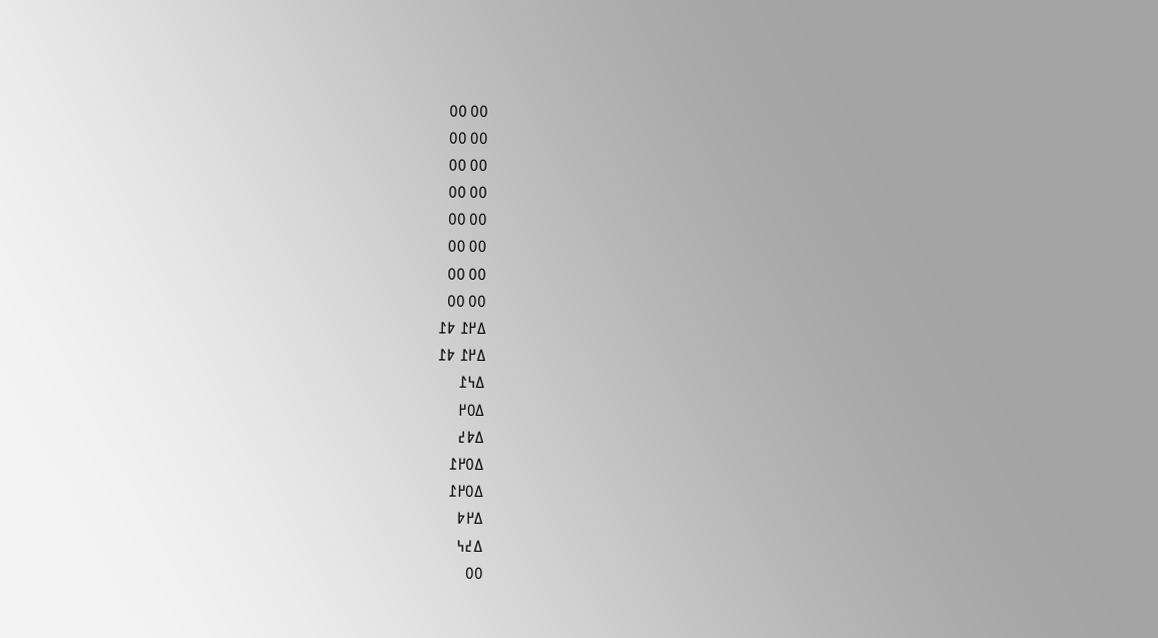߀߀ ߀߀
߀߀ ߀߀
߀߀ ߀߀
߀߀ ߀߀
߀߀ ߀߀
߀߀ ߀߀
߀߀ ߀߀
߀߀ ߀߀
ߡ߂߁ ߈߁
ߡ߂߁ ߈߁
ߡ߆߁
ߡ߀߂
ߡ߈߄
ߡ߀߂߁
ߡ߀߂߁
ߡ߂߈
ߡ߄߆
߀߀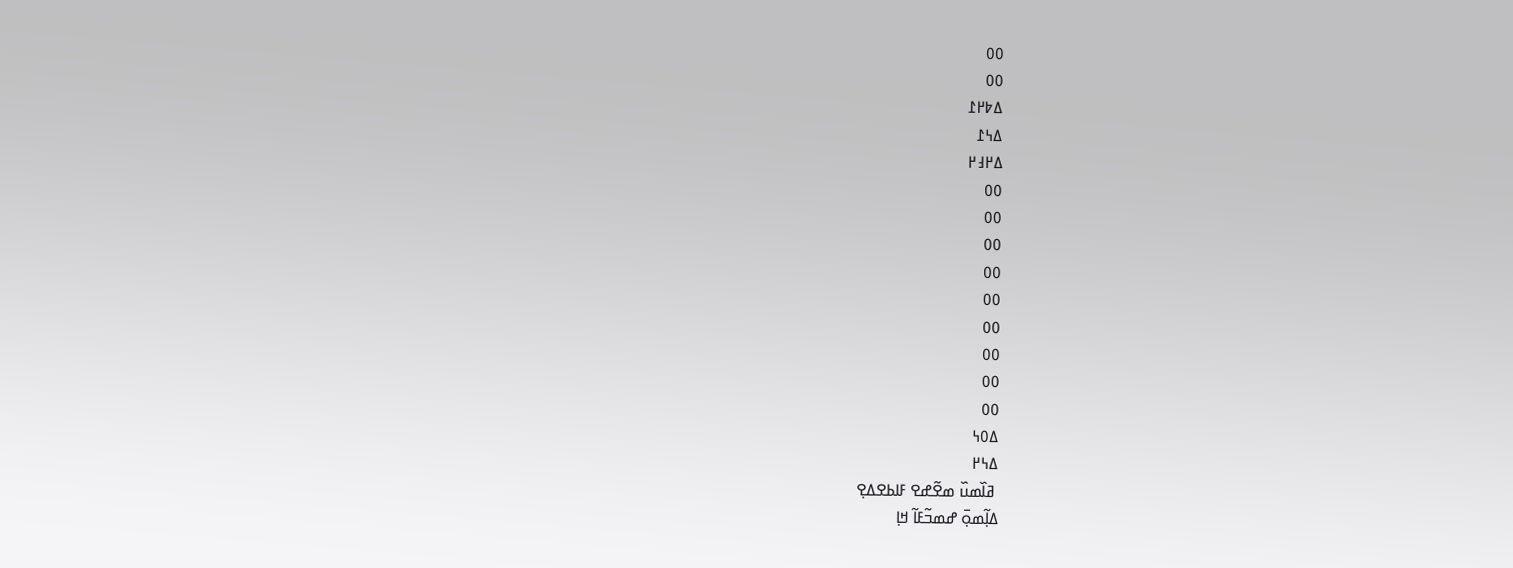߀߀
߀߀
ߡ߈߂߁
ߡ߆߁
ߡ߂߃߂
߀߀
߀߀
߀߀
߀߀
߀߀
߀߀
߀߀
߀߀
߀߀
ߡ߀߆
ߡ߆߂
 ߥߊ߰ߘߎ߰ ߘߐ߬ߝߐ ߓߊߕߐߡߐ߲
ߡߊ߲߬ߘߋ߲߫ ߝߘߏ߬ߓߊ߬ ߞߊ߲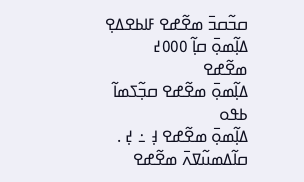ߛߏ߬ߛߏ߫ ߘߐ߬ߝߐ ߓߊߕߐߡߐ߲
ߡߊ߲߬ߘߋ߲߫ ߛߊ߲߬ ߀߀߀߄  ߘߐ߬ߝߐ
ߡߊ߲߬ߘߋ߲߫ ߘߐ߬ߝߐ ߛߏ߲߬ߖߘߊ߬ ߕߟߋ
ߡߊ߲߬ߘߋ߲߫ ߘߐ߬ߝߐ ߃߲ ߸ ߄߲ .
ߛߊ߬ߡߘߎ߬ߜߍ߫ ߘߐ߬ߝߐ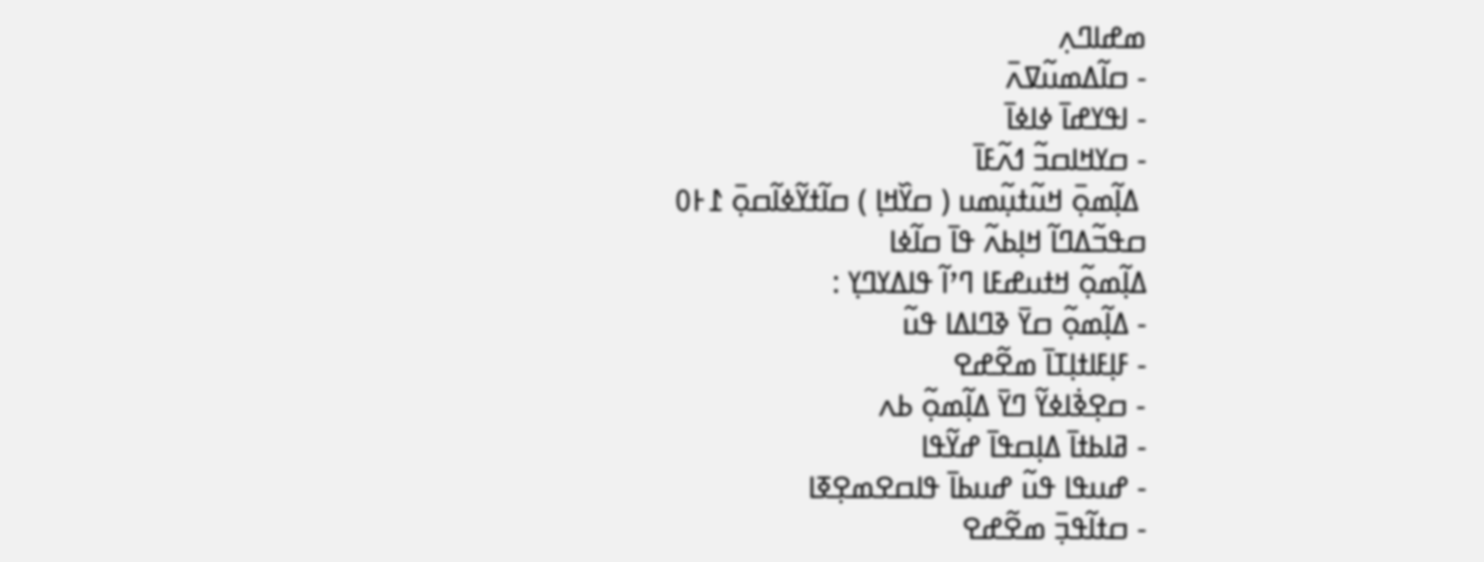ߘߝߊߣߍ߲
- ߛߊ߬ߡߘߎ߬ߜߍ߫
- ߊߟߌߝߊ߫ ߦߊߦߊ߫
- ߛߌߞߊߛߏ߬ ߗߍ߬ߓߊ߫
 ߡߊ߲߬ߘߋ߲߫ ߞߎ߬ߙߎ߲߬ߘߎ ( ߛߌ߰ߞߊ߲ ) ߛߊ߬ߙߌ߬ߦߊ߬ߛߋ߲߫ ߁߅߀
ߛߟߏ߬ߡߣߊ߬ ߞߊ߲ߕߍ߬ ߟߊ߫ ߛߊ߬ߦߊ
ߡߊ߲߬ߘߋ߲߬ ߞߙߎߝߓߊ ߣߴߊ߬ ߟߊߡߌߣߌ߲ :
- ߡߊ߲߬ߘߋ߲߬ ߛߌ߫ ߢߣߊߡߊ ߟߎ߬
- ߓߊ߲ߓߊߙߊ߲ߠߊ߫ ߘߐ߬ߝߐ
- ߛߐ߲ߢ߭ߊߦߌ߬ ߣߌ߫ ߡߊ߲߬ߘߋ߲߬ ߕߍ
- ߥߊߕߙߊ߫ ߡߊ߲ߛߟߊ߫ ߝߌ߬ߟߊ
- ߝߎߟߊ ߟߎ߬ ߝߎߕߊ߫ ߟߊߛߐߘߐ߲ߧߊ
- ߛߙߊ߬ߟߏ߲߫ ߘߐ߬ߝߐ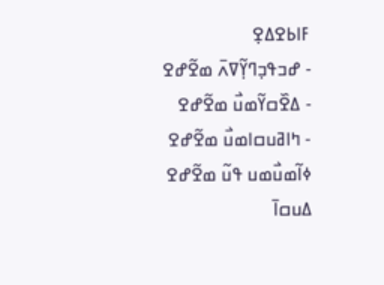ߓߊߕߐߡߐ߲
- ߝߏߟߏ߲ߣߌ߲߬ߜߍ߫ ߘߐ߬ߝߐ
- ߡߐ߰ߛߌ߬ߘߎ߯ ߘߐ߬ߝߐ
- ߤߊߥߎߛߊߘߎ߯ ߘߐ߬ߝߐ
ߦߊ߬ߘߎ߯ߘߎ ߟߎ߬ ߘߐ߬ߝߐ
ߡߎߛߊ߫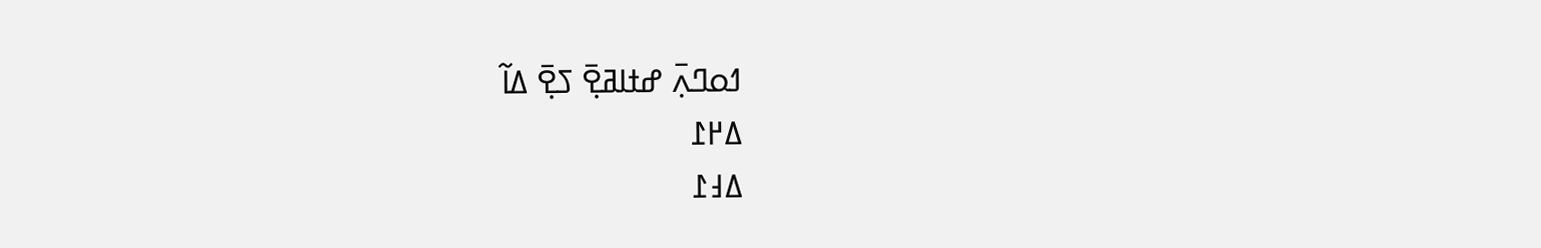ߗߋߣߍ߲߫ ߝߙߊߥߐ߲߫ ߖߐ߲߫ ߡߊ߬
ߡ߂߁
ߡ߃߁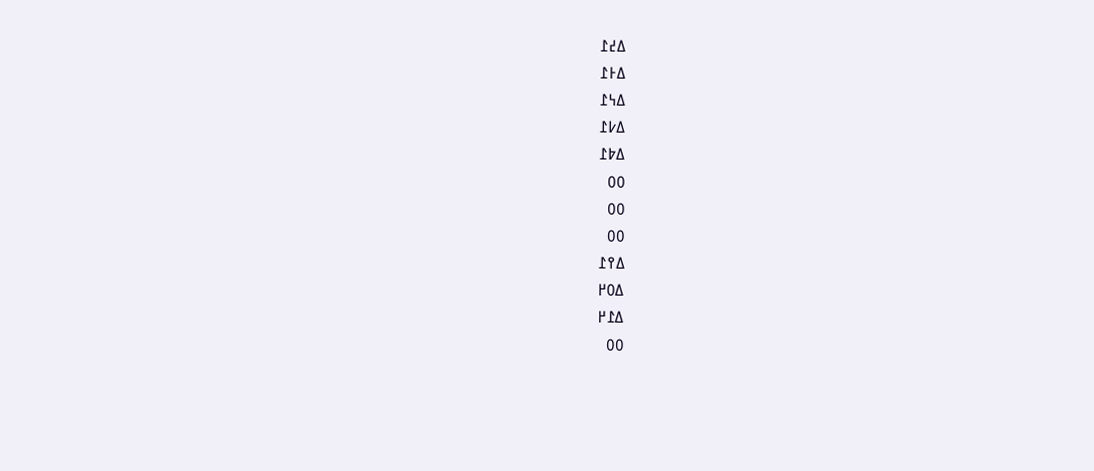ߡ߄߁
ߡ߅߁
ߡ߆߁
ߡ߇߁
ߡ߈߁
߀߀
߀߀
߀߀
ߡ߉߁
ߡ߀߂
ߡ߁߂
߀߀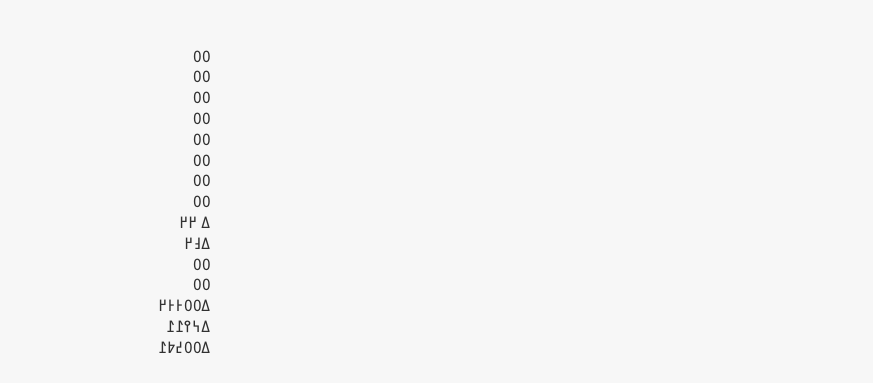߀߀
߀߀
߀߀
߀߀
߀߀
߀߀
߀߀
߀߀
ߡ ߂߂
ߡ߃߂
߀߀
߀߀
ߡ߀߀߅߅߂
ߡ߆߉߁߁
ߡ߀߀߄߈߁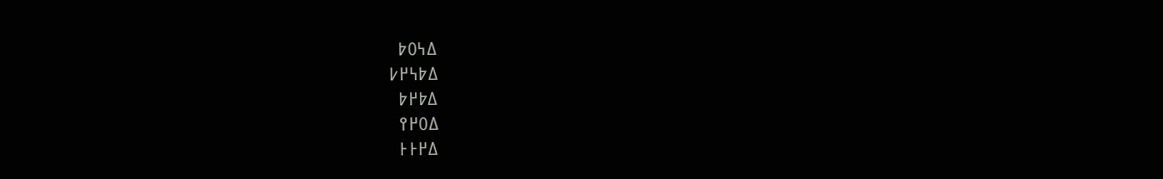ߡ߆߀߈
ߡ߈߆߂߇
ߡ߈߂߈
ߡ߀߂߉
ߡ߂߅߅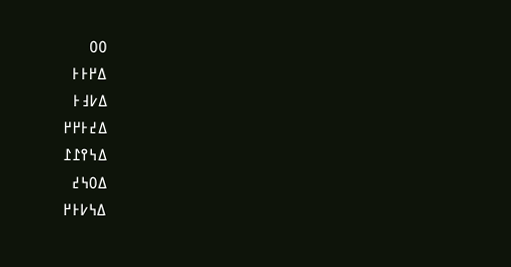߀߀
ߡ߂߅߅
ߡ߇߃߅
ߡ߄߅߂߂
ߡ߆߉߁߁
ߡ߀߆߄
ߡ߆߇߅߂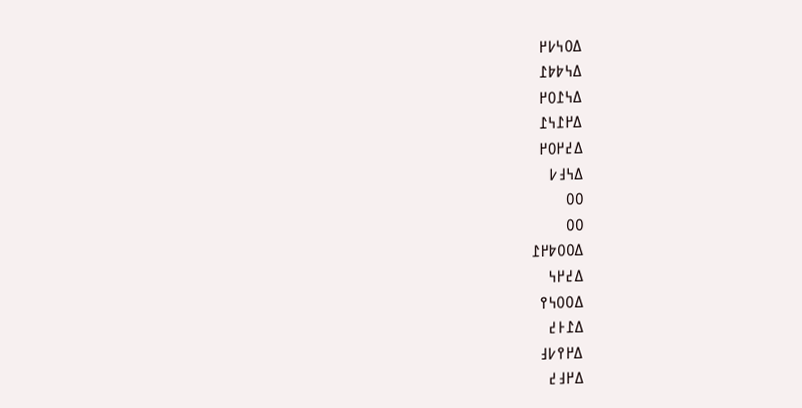ߡ߀߆߇߂
ߡ߆߈߈߁
ߡ߆߁߀߂
ߡ߂߁߆߁
ߡ߄߂߀߂
ߡ߆߃߇
߀߀
߀߀
ߡ߀߀߈߂߁
ߡ߄߂߆
ߡ߀߀߆߉
ߡ߁߅߄
ߡ߂߉߇߃
ߡ߂߃߄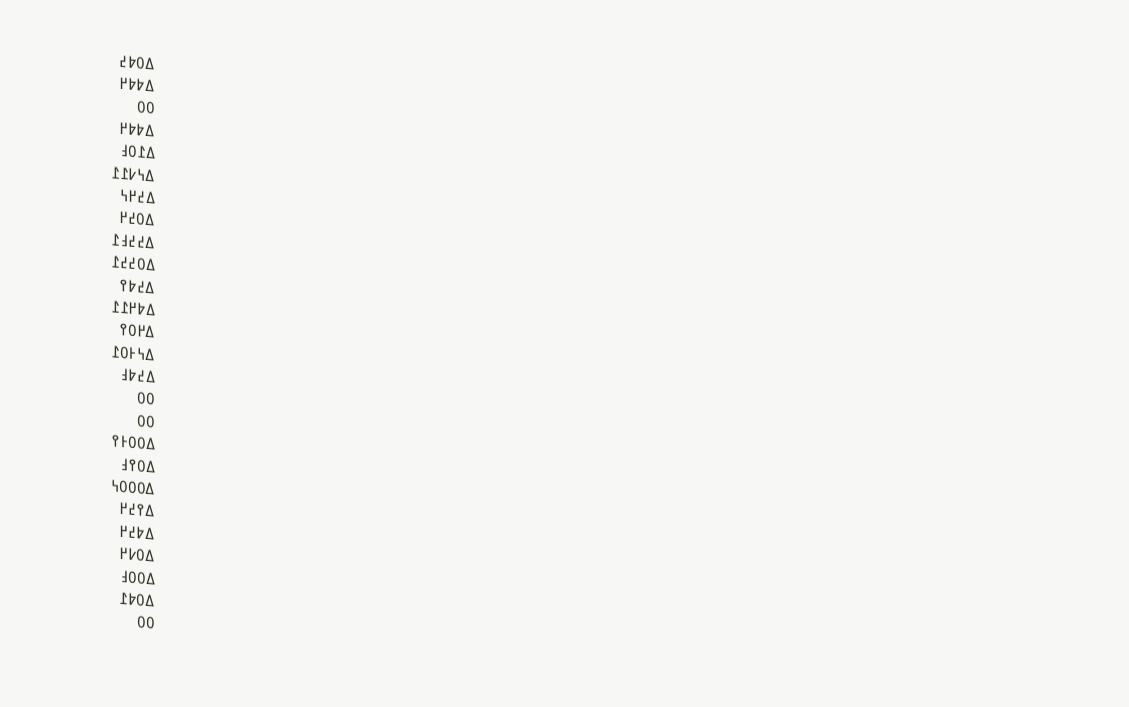ߡ߀߈߄
ߡ߈߈߂
߀߀
ߡ߈߈߂
ߡ߁߀߃
ߡ߆߇߁߁
ߡ߄߂߆
ߡ߀߄߂
ߡ߄߄߃߁
ߡ߀߄߄߁
ߡ߄߈߉
ߡ߈߂߁߁
ߡ߂߀߉
ߡ߆߅߀߁
ߡ߄߈߃
߀߀
߀߀
ߡ߀߀߅߉
ߡ߀߉߃
ߡ߀߀߀߆
ߡ߉߄߂
ߡ߈߄߂
ߡ߀߇߂
ߡ߀߀߃
ߡ߀߈߁
߀߀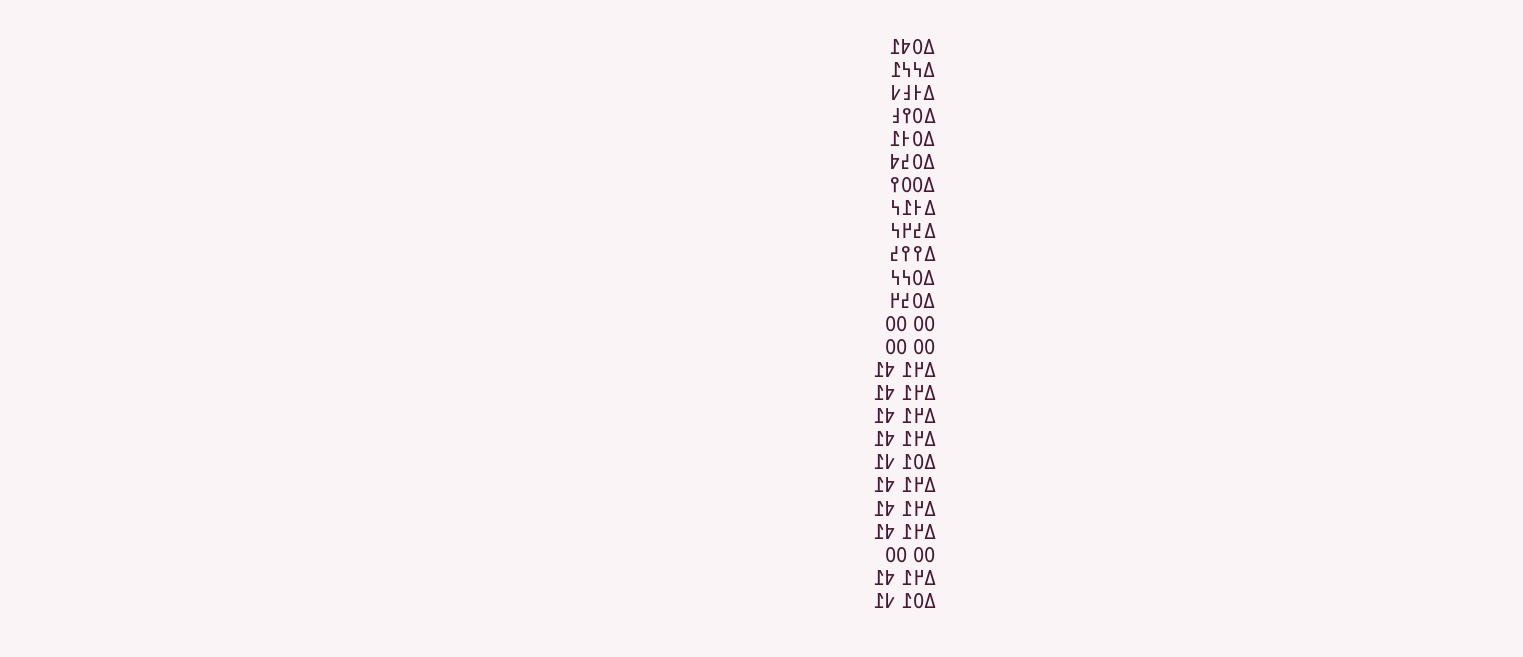ߡ߀߈߁
ߡ߆߆߁
ߡ߅߃߇
ߡ߀߉߃
ߡ߀߅߁
ߡ߀߄߈
ߡ߀߀߉
ߡ߅߁߆
ߡ߄߂߆
ߡ߉߉߄
ߡ߀߆߆
ߡ߀߄߂
߀߀ ߀߀
߀߀ ߀߀
ߡ߂߁ ߈߁
ߡ߂߁ ߈߁
ߡ߂߁ ߈߁
ߡ߂߁ ߈߁
ߡ߀߁ ߇߁
ߡ߂߁ ߈߁
ߡ߂߁ ߈߁
ߡ߂߁ ߈߁
߀߀ ߀߀
ߡ߂߁ ߈߁
ߡ߀߁ ߇߁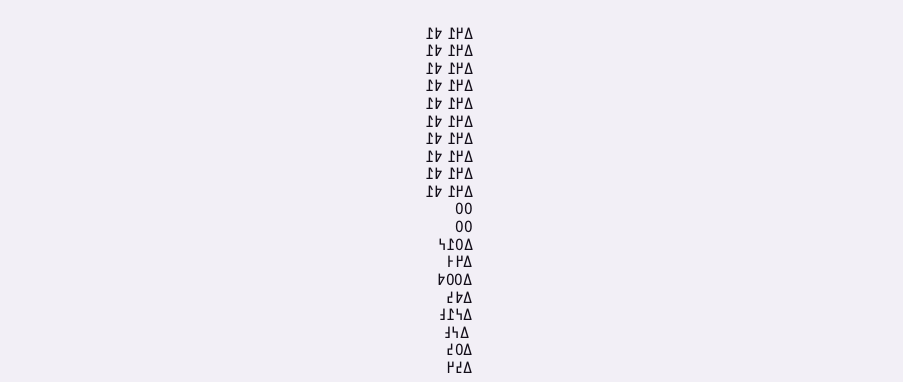ߡ߂߁ ߈߁
ߡ߂߁ ߈߁
ߡ߂߁ ߈߁
ߡ߂߁ ߈߁
ߡ߂߁ ߈߁
ߡ߂߁ ߈߁
ߡ߂߁ ߈߁
ߡ߂߁ ߈߁
ߡ߂߁ ߈߁
ߡ߂߁ ߈߁
߀߀
߀߀
ߡ߀߁߆
ߡ߂߅
ߡ߀߀߈
ߡ߈߄
ߡ߆߁߃
 ߡ߆߃
ߡ߀߄
ߡ߄߂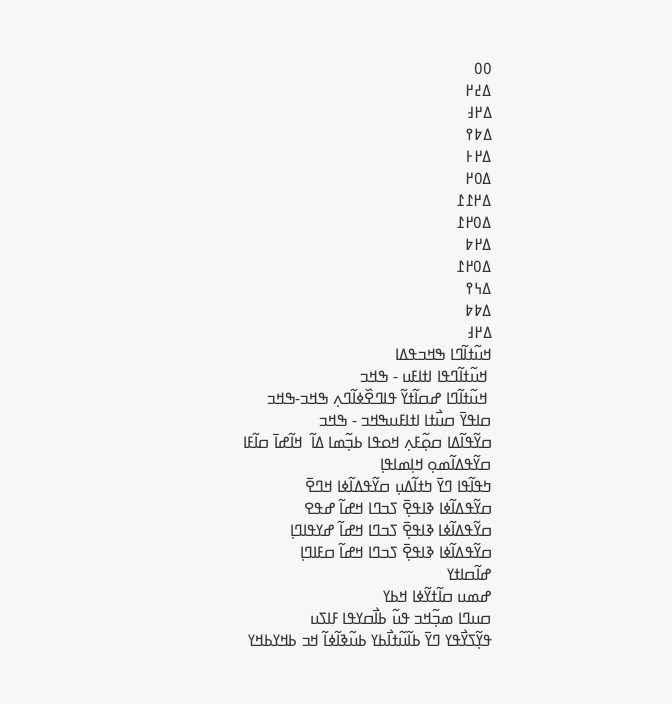߀߀
ߡ߄߂
ߡ߂߃
ߡ߈߉
ߡ߂߅
ߡ߀߂
ߡ߂߁߁
ߡ߀߂߁
ߡ߂߈
ߡ߀߂߁
ߡ߆߉
ߡ߈߈
ߡ߂߃
ߞߎ߬ߙߊ߬ߣߊ ߒߞߏߟߡߊ
 ߞߎ߬ߙߊ߬ߣߟߊ ߊߙߊߓߎ - ߒߞߏ
 ߞߎ߬ߙߊ߬ߣߊ ߝߛߊ߬ߙߌ߬ ߟߊߣߐ߰ߦߊ߬ߣߍ߲ ߒߞߏ-ߒߞߏ
ߛߊߟߌ߫ ߛߎ߯ߙߊ ߊߙߊߓߎߒߞߏ - ߒߞߏ
ߛߌ߬ߟߊ߬ߡߊ ߛߋ߲߬ߓߍ߲ ߞߋߟߊ ߕߏ߲߬ߘߊ ߡߊ߬  ߞߊ߬ߝߊ߫ ߛߊ߬ߓߊ
ߛߌ߬ߟߡߊ߬ߘߋ߲ ߞߊ߲ߘߊߟߊ߲
ߤߟߊ߬ߟߊ ߣߌ߫ ߤߙߊ߬ߡߎ߲ ߛߌ߬ߟߡߊ߬ߦߊ ߞߣߐ߫
ߛߌ߬ߟߡߊ߬ߦߊ ߢߊߟߐ߲߫ ߖߏߣߊ ߞߝߊ߬ ߝߟߐ
ߛߌ߬ߟߡߊ߬ߦߊ ߢߊߟߐ߲߫ ߖߏߣߊ ߞߝߊ߬ ߝߌߟߊߣߊ߲
ߛߌ߬ߟߡߊ߬ߦߊ ߢߊߟߐ߲߫ ߖߏߣߊ ߞߝߊ߬ ߛߓߊߣߊ߲
ߝߊ߬ߛߊߙߌ
ߝߘߎ ߛߊ߬ߙߌ߬ߦߊ ߞߕߌ
ߛߎߣߊ ߘߏ߲߬ߞߏ ߟߎ߬ ߕߊ߯ߛߌߟߊ ߓߊߖߎ
ߟߌ߲߬ߖߌ߯ߟߌ ߣߌ߫ ߕߊ߬ߎ߬ߙߊ߯ߕߌ ߕߎ߬ߢߊ߬ߦߊ߬ ߞߏ ߕߞߌߕߞߌ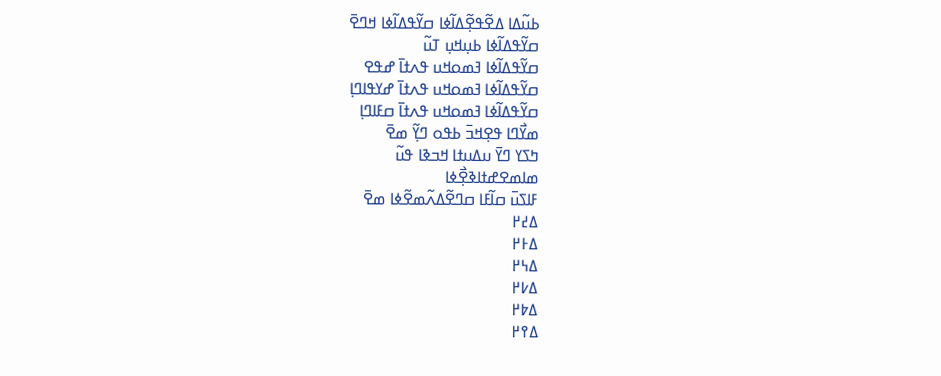ߕߎ߬ߡߊ ߡߐ߬ߟߐ߲߬ߡߊ߬ߦߊ ߛߌ߬ߟߡߊ߬ߦߊ ߞߣߐ߫
ߛߌ߬ߟߡߊ߬ߦߊ ߕߎ߲ߞߎ߲ ߠߎ߬
ߛߌ߬ߟߡߊ߬ߦߊ ߔߘߋߞߎ ߟߍߙߊ߫ ߝߟߐ
ߛߌ߬ߟߡߊ߬ߦߊ ߔߘߋߞߎ ߟߍߙߊ߫ ߝߌߟߊߣߊ߲
ߛߌ߬ߟߡߊ߬ߦߊ ߔߘߋߞߎ ߟߍߙߊ߫ ߛߓߊߣߊ߲
ߘߌ߯ߣߊ ߟߐ߲ߞߏ߫ ߕߟߋ ߣߌ߲߬ ߘߐ߫
ߤߖߌ ߣߌ߫ ߎߡߎߙߊ ߞߏߢߊ ߟߎ߬
ߘߊߘߐߝߙߊߢߐ߲߯ߦߊ
ߓߊߖߎ߫ ߛߊ߬ߓߊ ߛߣߐ߬ߡߍ߬ߘߐ߬ߦߊ ߘߐ߫
ߡ߄߂
ߡ߅߂
ߡ߆߂
ߡ߇߂
ߡ߈߂
ߡ߉߂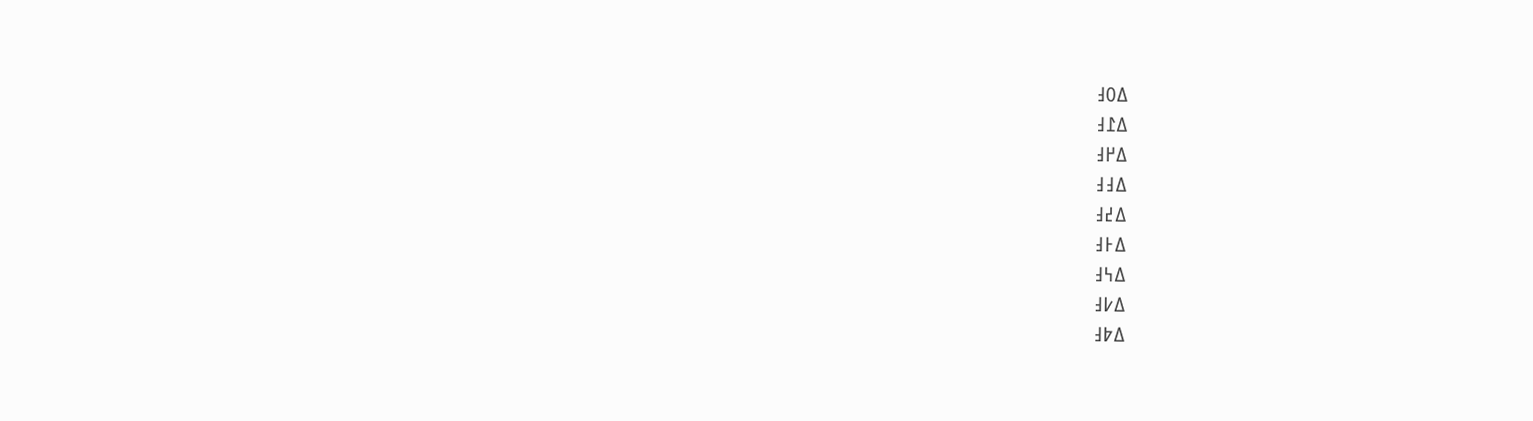ߡ߀߃
ߡ߁߃
ߡ߂߃
ߡ߃߃
ߡ߄߃
ߡ߅߃
ߡ߆߃
ߡ߇߃
ߡ߈߃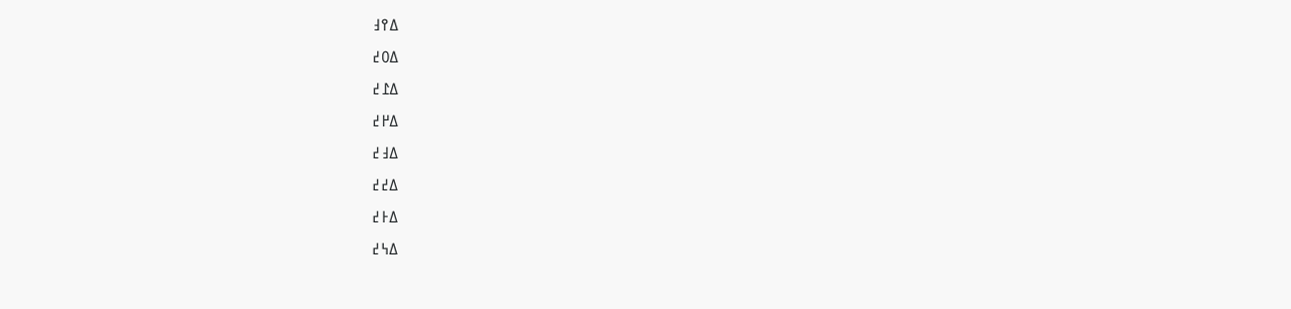ߡ߉߃
ߡ߀߄
ߡ߁߄
ߡ߂߄
ߡ߃߄
ߡ߄߄
ߡ߅߄
ߡ߆߄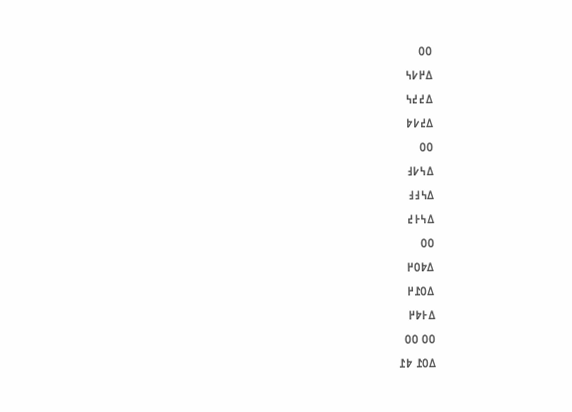߀߀
ߡ߂߇߆
ߡ߄߄߆
ߡ߄߇߈
߀߀
ߡ߆߇߃
ߡ߆߃߃
ߡ߆߅߄
߀߀
ߡ߈߀߂
ߡ߀߁߂
ߡ߅߈߂
߀߀ ߀߀
ߡ߀߁ ߈߁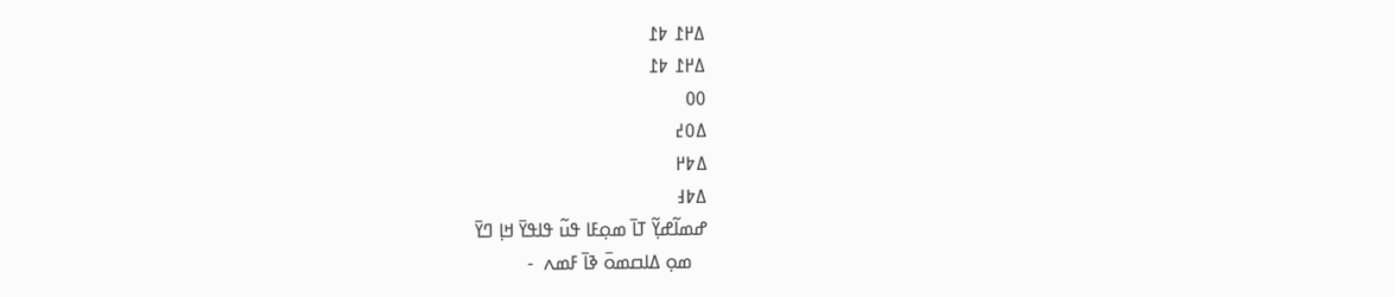ߡ߂߁ ߈߁
ߡ߂߁ ߈߁
߀߀
ߡ߀߄
ߡ߈߂
ߡ߈߃
ߝߘߊ߬ߝߌ߲߬ ߠߊ߫ ߘߋ߲ߓߊ ߟߎ߬ ߟߊߟߌ߫ ߞߊ߲ ߣߌ߫
   ߘߋ߲ ߡߊߛߘߋ߫ ߢߊ߫ ߓߘߍ  -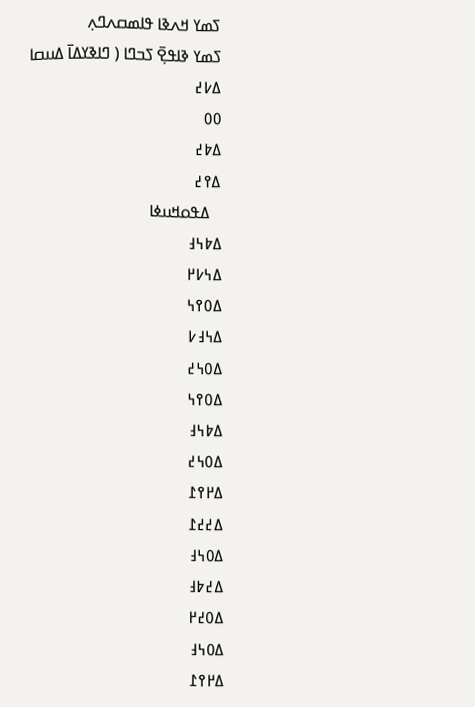ߖߘߌ ߞߍߢߊ ߟߊߘߛߍߣߍ߲
ߖߘߌ ߢߊߟߐ߲߫ ߖߏߣߊ ( ߣߊߢߌߡߊ߫ ߡߎߛߊ
ߡ߇߄
߀߀
ߡ߈߄
ߡ߉߄
   ߡߟߋߞߎߦߊ
ߡ߈߆߃
ߡ߆߇߂
ߡ߀߉߆
ߡ߆߃߇
ߡ߀߆߄
ߡ߀߉߆
ߡ߈߆߃
ߡ߀߆߄
ߡ߂߉߁
ߡ߄߄߁
ߡ߀߆߃
ߡ߄߈߃
ߡ߀߄߂
ߡ߀߆߃
ߡ߂߉߁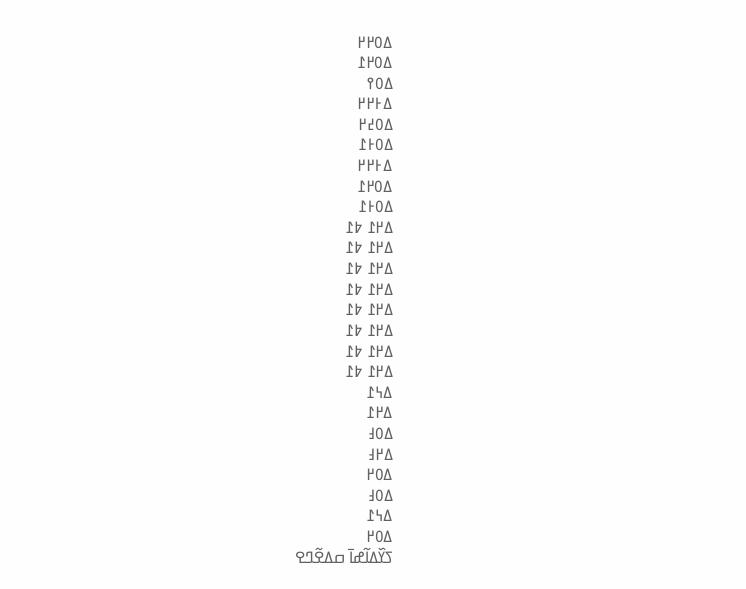ߡ߀߂߂
ߡ߀߂߁
ߡ߀߉
ߡ߅߂߂
ߡ߀߄߂
ߡ߀߅߁
ߡ߅߂߂
ߡ߀߂߁
ߡ߀߅߁
ߡ߂߁ ߈߁
ߡ߂߁ ߈߁
ߡ߂߁ ߈߁
ߡ߂߁ ߈߁
ߡ߂߁ ߈߁
ߡ߂߁ ߈߁
ߡ߂߁ ߈߁
ߡ߂߁ ߈߁
ߡ߆߁
ߡ߂߁
ߡ߀߃
ߡ߂߃
ߡ߀߂
ߡ߀߃
ߡ߆߁
ߡ߀߂
ߖߌ߰ߡߊ߬ߝߊ߫ ߛߡߐ߬ߣߐ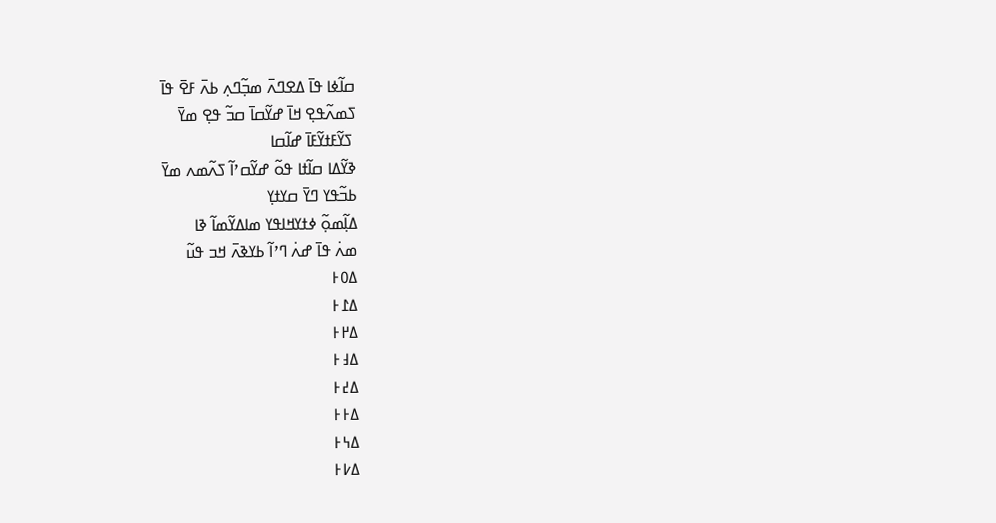ߛߊ߬ߦߊ ߟߊ߫ ߡߐߣߍ߫ ߘߏ߲߬ߣߍ߲ ߕߍ߫ ߓߐ߫ ߟߊ߫
ߖߘߍ߬ߟߐ߲ ߞߊ߫ ߝߌ߬ߛߊ߫ ߛߏ߬ ߟߐ߲ ߘߌ߫
 ߖߌ߬ߓߙߌ߬ߓߊ߫ ߝߊ߬ߛߊ
ߢߌ߬ߡߊ ߛߊ߬ߙߊ ߟߋ߬ ߝߌ߬ߛߴߊ߬ ߖߍ߬ߘߍ ߘߌ߫
ߕߏ߬ߟߌ ߣߌ߫ ߛߌߙߌ߲
ߡߊ߲߬ߘߋ߲߬ ߦߙߌߞߊߟߌ ߘߊߡߌ߬ߘߊ߬ ߢߊ
ߘߍ߭ ߟߊ߫ ߝߍ߭ ߣߴߊ߬ ߕߌߢߍ߫ ߞߏ ߟߎ߬
ߡ߀߅
ߡ߁߅
ߡ߂߅
ߡ߃߅
ߡ߄߅
ߡ߅߅
ߡ߆߅
ߡ߇߅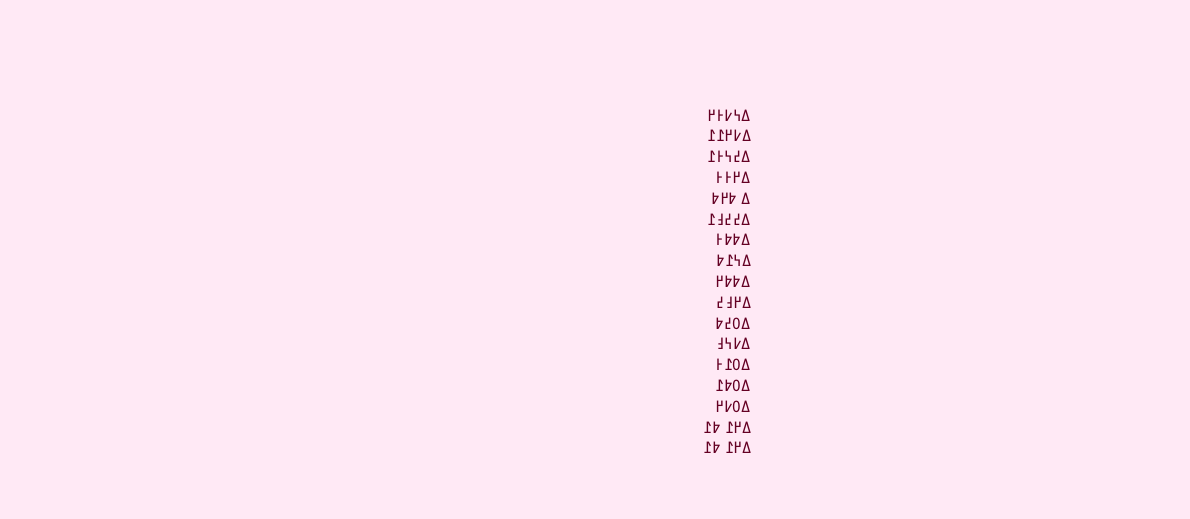ߡ߆߇߅߂
ߡ߇߂߁߁
ߡ߄߆߅߁
ߡ߂߅߅
ߡ ߈߂߈
ߡ߄߄߃߁
ߡ߈߈߅
ߡ߆߁߈
ߡ߈߈߂
ߡ߂߃߄
ߡ߀߄߈
ߡ߇߆߃
ߡ߀߁߅
ߡ߀߈߁
ߡ߀߇߂
ߡ߂߁ ߈߁
ߡ߂߁ ߈߁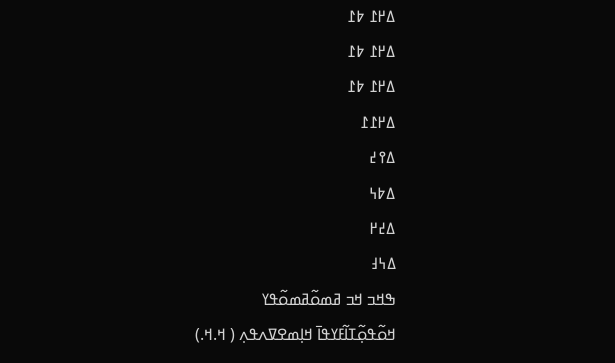ߡ߂߁ ߈߁
ߡ߂߁ ߈߁
ߡ߂߁ ߈߁
ߡ߂߁߁
ߡ߉߄
ߡ߈߆
ߡ߄߂
ߡ߆߃
ߒߞߏ ߞߏ ߥߘߋ߬ߥߘߋ߬ߟߌ
ߞߋ߬ߟߋ߲߬ߠߊ߬ߓߌߟߊ߫ ߞߊ߲ߘߐߜߍߟߍ߲ ( ߞ.ߞ.)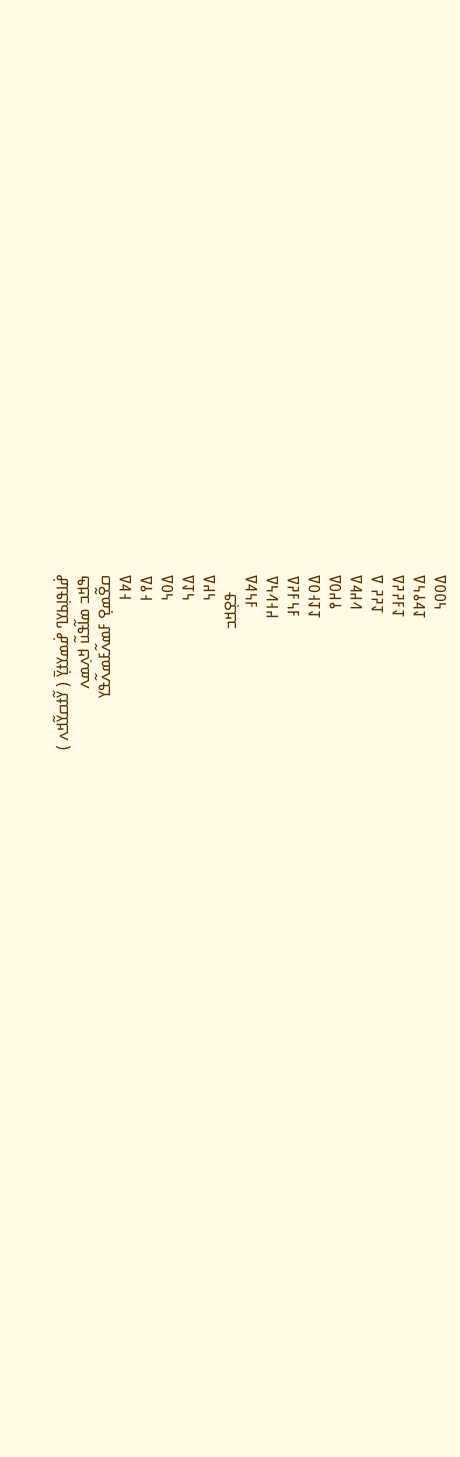ߝ߭ߊߟߊ߲ߕߌߣ ߝ߭ߘߌߙߌ߲߫ ( ߌ߬ߙߛߌ߬ߞߍ )
ߒߞߏ ߘߊ߬ߟߎ߬ ߞߍ߲ߘߍ
ߛߐ߬ߘߐ߲ ߓߘߍ߬ߓߘߍ߬ߟߌ
ߡ߈߅
ߡ߉߅
ߡ߀߆
ߡ߁߆
ߡ߂߆
    ߟߐ߲ߞߏ
ߡ߈߆߃
ߡ߆߇߅߂
ߡ߄߃߆߃
ߡ߀߅߁߁
ߡ߀߂߉
ߡ߈߂߇
ߡ ߄߄߁
ߡ߄߄߃߁
ߡ߆߉߈߁
ߡ߀߀߆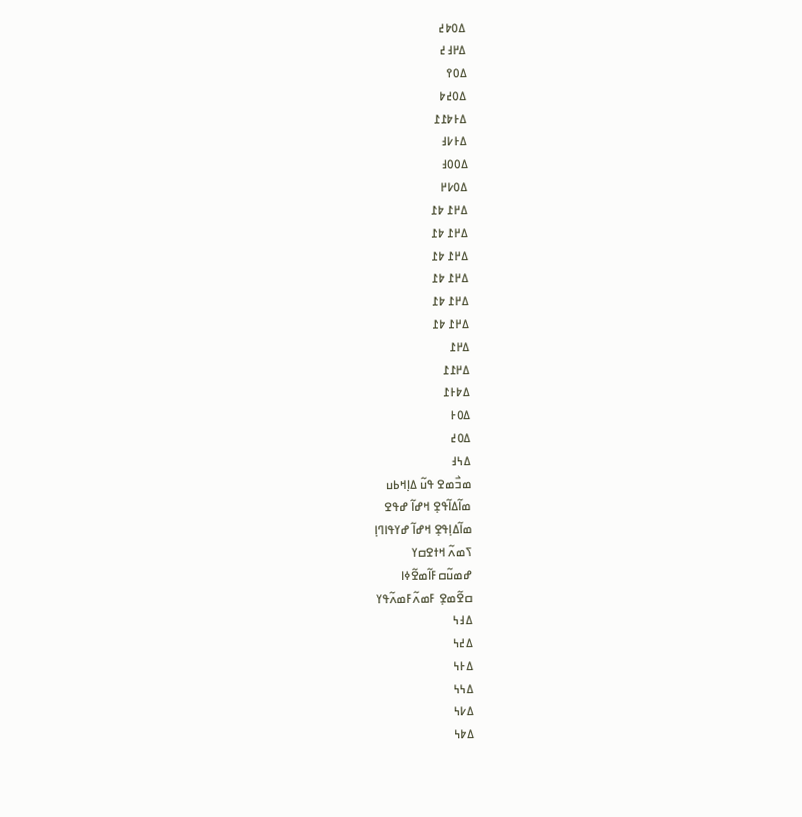ߡ߀߈߄
ߡ߂߃߄
ߡ߀߉
ߡ߀߄߈
ߡ߅߈߁߁
ߡ߅߇߃
ߡ߀߀߃
ߡ߀߇߂
ߡ߂߁ ߈߁
ߡ߂߁ ߈߁
ߡ߂߁ ߈߁
ߡ߂߁ ߈߁
ߡ߂߁ ߈߁
ߡ߂߁ ߈߁
ߡ߂߁
ߡ߂߁߁
ߡ߈߅߁
ߡ߀߅
ߡ߀߄
ߡ߆߃
ߘߏ߯ߘߐ ߟߎ߬ ߡߊ߲ߞߕߎ
ߘߊ߬ߡߊ߬ߟߐ߲ ߞߝߊ߬ ߝߟߐ
ߘߊ߬ߡߊ߲ߟߐ߲ ߞߝߊ߬ ߝߌߟߊߣߊ߲
ߖߘߍ߬ ߞߙߐߛߌ
ߝߘߎ߬ߛߓߊ߬ߘߐ߬ߦߊ
ߛߐ߬ߘߐ߲ ߓߘߍ߬ߓߘߍ߬ߟߌ
ߡ߃߆
ߡ߄߆
ߡ߅߆
ߡ߆߆
ߡ߇߆
ߡ߈߆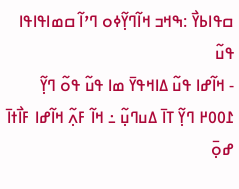ߛߟߊߕߌ߯ :ߒߞߏ ߞߊ߬ߣߌ߲߬ߦߋ ߣߴߊ߬ ߛߘߊߟߊߟߊ ߟߎ߬
- ߞߊ߬ߝߊ ߟߎ߬ ߡߊߞߟߌ߫ ߘߊ ߟߎ߬ ߟߋ߬ ߣߌ߲߬ ߁߀߀߂ ߣߌ߲߬ ߠߊ߫ ߡߎߣߎ߲߬ ߸ ߞߊ߬ ߓߍ߲߬ ߞߊ߬ߝߊ ߓߊ߯ߙߊ߫ ߝߋ߲߫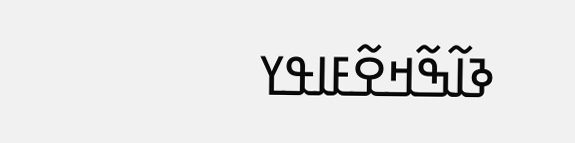ߢߊ߬ߒ߬ߞߐ߬ߓߊߟߌ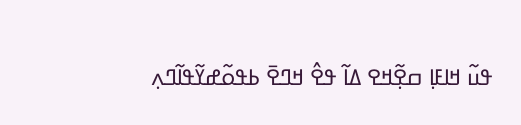ߟߎ߬ ߞߊߓߊ߲ ߛߐ߲߬ߞߐ ߡߊ߬ ߟߐ߮ ߞߣߐ߫ ߕߟߋ߬ߝߌ߬ߟߊ߬ߣߍ߲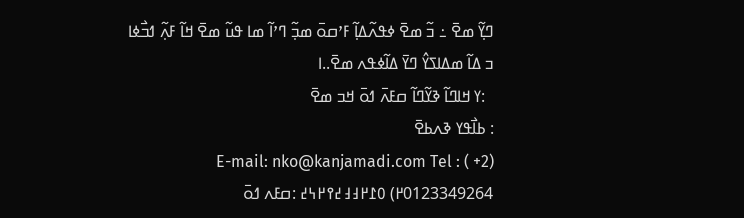ߣߌ߲߬ ߘߐ߫ ߸ ߏ߬ ߘߐ߫ ߦߟߍ߬ߡߊ߲߬ ߓߴߛߋ߫ ߘߏ߲߬ ߣߴߊ߬ ߘߊ ߟߎ߬ ߘߐ߫ ߞߊ߬ ߓߍ߲߬ ߗߏ߯ߦߊ ߏ ߡߊ߬ ߘߡߊߖߌ߮ ߣߌ߫ ߡߊ߬ߦߟߍ ߘߐ߫..ߊ
  :ߌ ߞߊߣߊ߬ ߢߌ߬ߣߊ߬ ߛߓߍ߫ ߗߋ߫ ߞߏ ߘߐ߫
: ߕߊ߯ߟߌ ߢߍߕߐ߫
E-mail: nko@kanjamadi.com Tel : ( +2) 0123349264߂) ߀߁߂߃߃߄߉߂߆߄ :ߛߓߍ ߗߋ߫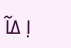ߊ߲ ߡߊ߬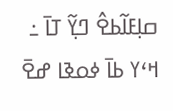ߛߊ߲ߓߊ߬ߕߐ߮ ߣߌ߲߬ ߠߊ߫ ߸ ߞߵߌ ߕߊ߫ ߦߋߢߊ ߝߐ߫